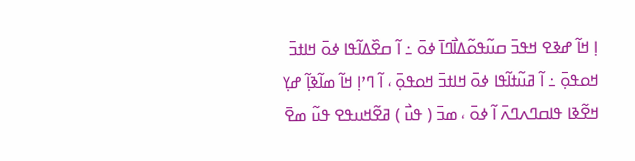ߊ߲ ߞߊ߬ ߝߢߐ ߞߟߏ߫ ߛߎ߬ߟߋ߬ߡߊ߯ߣߊ߫ ߦߋ߫ ߸ ߊ߬ ߛߐ߰ߡߊ߬ߟߊ ߦߋ߫ ߞߊߙߏ߫ ߞߋߟߋ߲߫ ߸ ߊ߬ ߥߎ߬ߙߊ߬ߟߊ ߦߋ߫ ߞߊߙߏ߫ ߞߋߟߋ߲߫ ، ߊ߬ ߣߴߊ߲ ߞߊ߬ ߘߊ߬ߢߊ߲߬ ߝߌ߲ ߞߐ߬ߢߊ ߟߊߛߣߍߣߍ߫ ߊ߬ ߦߋ߫ ، ߘߏ߫ ( ߟߎ߯ ) ߥߐ߬ߞߎߟߐ ߟߎ߬ ߘߐ߫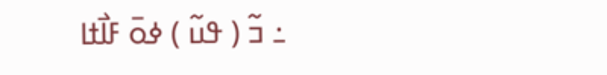߸ ߏ߬ ( ߟߎ߬ ) ߦߋ߫ ߓߊ߯ߙߊ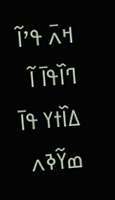ߞߍ߫ ߟߴߊ߬ ߣߊ߰ߟߊ߫ ߊ߬ ߡߊ߰ߙߌ ߟߊ߫ ߘߌ߬ߢߍ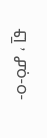ߟߊ߫ ، ߝߋ߲-ߋ-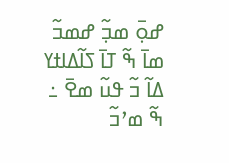ߝߋ߲߫ ߘߏ߲߬ ߝߘߏ߬ ߘߊ߫ ߒ߬ ߠߊ߫ ߖߊ߬ߡߊߙߌ ߡߊ߬ ߏ߬ ߟߎ߬ ߘߐ߫ ߸ ߒ߬ ߘߴߏ߬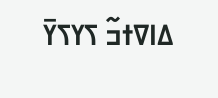ߡߊߜߙߏ߬ ߖߌߖߌ߫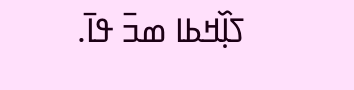ߖߊ߲߰ߞߕߊ ߘߏ߫ ߟߊ߫.